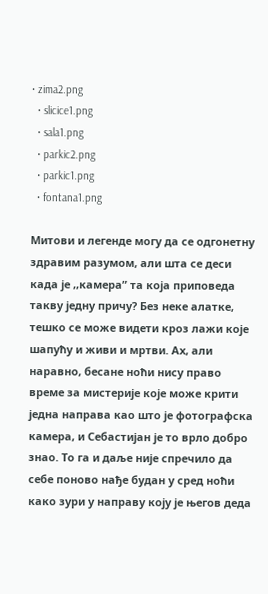• zima2.png
  • slicice1.png
  • sala1.png
  • parkic2.png
  • parkic1.png
  • fontana1.png

Митови и легенде могу да се одгонетну здравим разумом, али шта се деси када је ‚‚камера” та која приповеда такву једну причу? Без неке алатке, тешко се може видети кроз лажи које шапућу и живи и мртви. Ах, али наравно, бесане ноћи нису право време за мистерије које може крити једна направа као што је фотографска камера, и Себастијан је то врло добро знао. То га и даље није спречило да себе поново нађе будан у сред ноћи како зури у направу коју је његов деда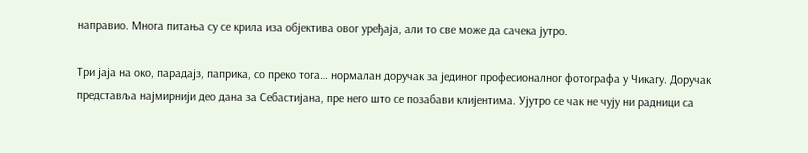направио. Многа питања су се крила иза објектива овог уређаја, али то све може да сачека јутро.

Три јаја на око, парадајз, паприка, со преко тога… нормалан доручак за јединог професионалног фотографа у Чикагу. Доручак представља најмирнији део дана за Себастијана, пре него што се позабави клијентима. Ујутро се чак не чују ни радници са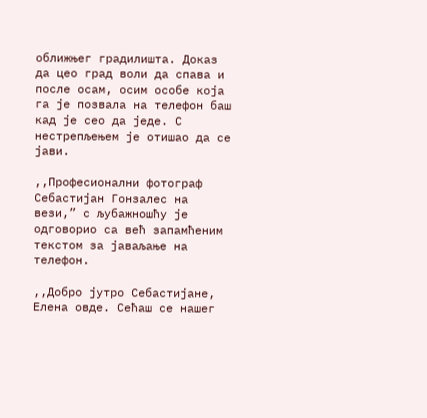оближњег градилишта. Доказ да цео град воли да спава и после осам, осим особе која га је позвала на телефон баш кад је сео да једе. С нестрепљењем је отишао да се јави.

‚‚Професионални фотограф Себастијан Гонзалес на вези,” с љубажношћу је одговорио са већ запамћеним текстом за јаваљање на телефон.

‚‚Добро јутро Себастијане, Елена овде. Сећаш се нашег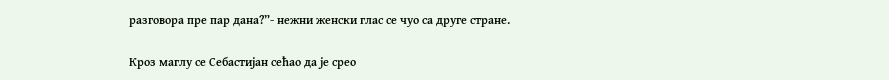разговора пре пар дана?”- нежни женски глас се чуо са друге стране.

Кроз маглу се Себастијан сећао да је срео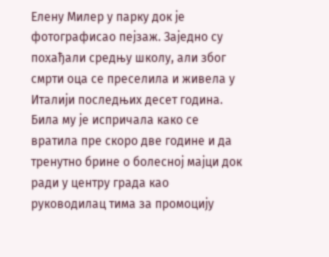Елену Милер у парку док је фотографисао пејзаж. Заједно су похађали средњу школу, али због смрти оца се преселила и живела у Италији последњих десет година. Била му је испричала како се вратила пре скоро две године и да тренутно брине о болесној мајци док ради у центру града као руководилац тима за промоцију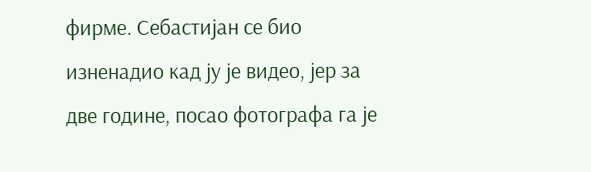фирме. Себастијан се био изненадио кад ју је видео, јер за две године, посао фотографа га је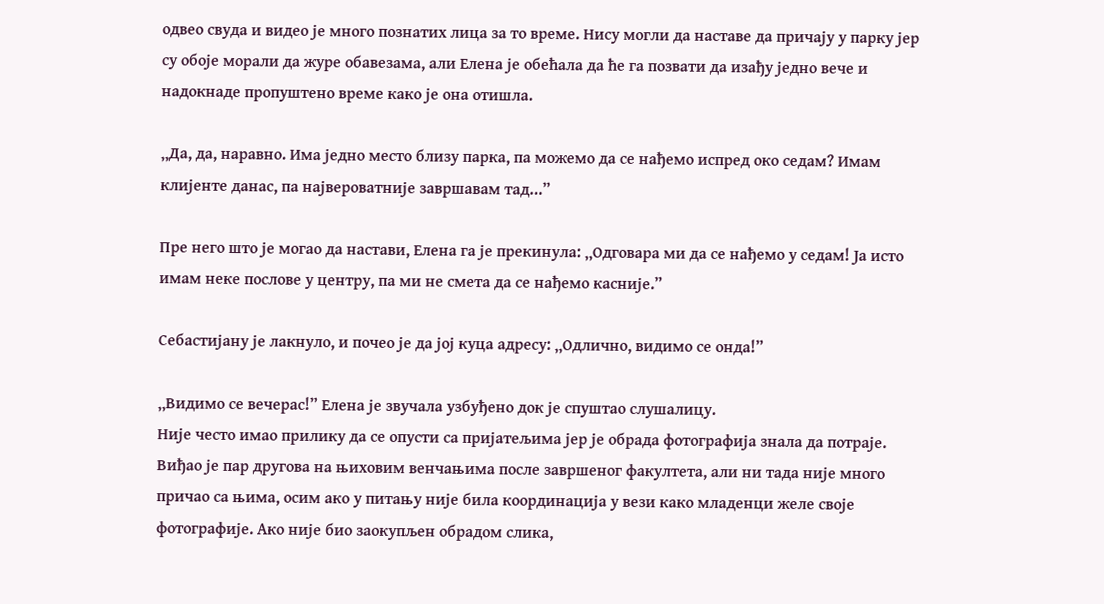одвео свуда и видео је много познатих лица за то време. Нису могли да наставе да причају у парку јер су обоје морали да журе обавезама, али Елена је обећала да ће га позвати да изађу једно вече и надокнаде пропуштено време како је она отишла.

‚‚Да, да, наравно. Има једно место близу парка, па можемо да се нађемо испред око седам? Имам клијенте данас, па највероватније завршавам тад…”

Пре него што је могао да настави, Елена га је прекинула: ‚‚Одговара ми да се нађемо у седам! Ја исто имам неке послове у центру, па ми не смета да се нађемо касније.”

Себастијану је лакнуло, и почео је да јој куца адресу: ‚‚Одлично, видимо се онда!”

‚‚Видимо се вечерас!” Елена је звучала узбуђено док је спуштао слушалицу.
Није често имао прилику да се опусти са пријатељима јер је обрада фотографија знала да потраје. Виђао је пар другова на њиховим венчањима после завршеног факултета, али ни тада није много причао са њима, осим ако у питању није била координација у вези како младенци желе своје фотографије. Ако није био заокупљен обрадом слика,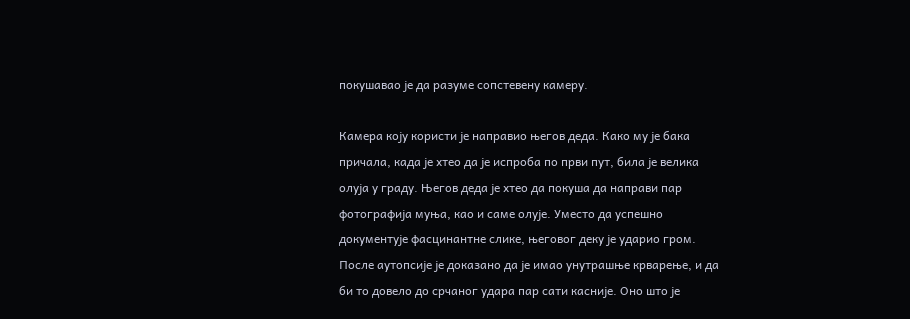покушавао је да разуме сопстевену камеру.

Камера коју користи је направио његов деда. Како му је бака причала, када је хтео да је испроба по први пут, била је велика олуја у граду. Његов деда је хтео да покуша да направи пар фотографија муња, као и саме олује. Уместо да успешно документује фасцинантне слике, његовог деку је ударио гром. После аутопсије је доказано да је имао унутрашње крварење, и да би то довело до срчаног удара пар сати касније. Оно што је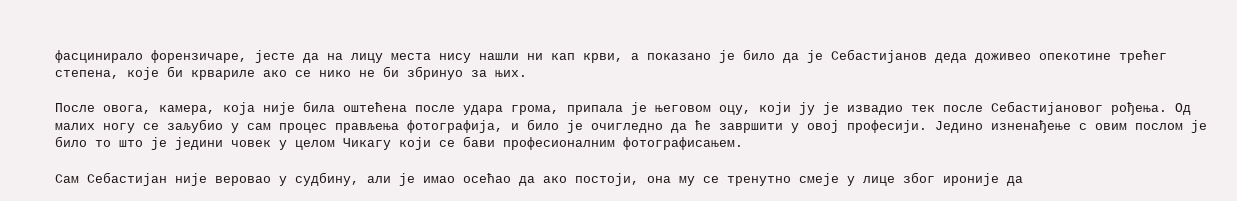фасцинирало форензичаре, јесте да на лицу места нису нашли ни кап крви, а показано је било да је Себастијанов деда доживео опекотине трећег степена, које би крвариле ако се нико не би збринуо за њих.

После овога, камера, која није била оштећена после удара грома, припала је његовом оцу, који ју је извадио тек после Себастијановог рођења. Од малих ногу се заљубио у сам процес прављења фотографија, и било је очигледно да ће завршити у овој професији. Једино изненађење с овим послом је било то што је једини човек у целом Чикагу који се бави професионалним фотографисањем.

Сам Себастијан није веровао у судбину, али је имао осећао да ако постоји, она му се тренутно смеје у лице због ироније да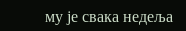му је свака недеља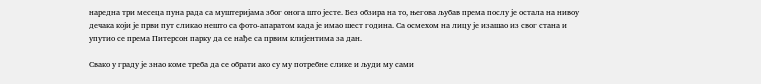наредна три месеца пуна рада са муштеријама због онога што јесте. Без обзира на то, његова љубав према послу је остала на нивоу дечака који је први пут сликао нешто са фото-апаратом када је имао шест година. Са осмехом на лицу је изашао из свог стана и упутио се према Питерсон парку да се нађе са првим клијентима за дан.

Свако у граду је знао коме треба да се обрати ако су му потребне слике и људи му сами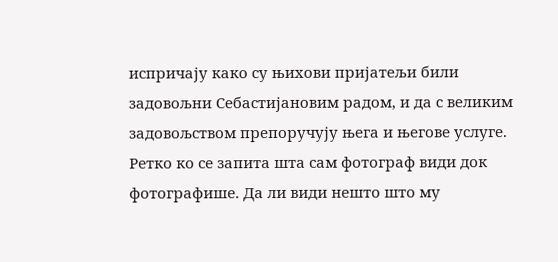испричају како су њихови пријатељи били задовољни Себастијановим радом, и да с великим задовољством препоручују њега и његове услуге. Ретко ко се запита шта сам фотограф види док фотографише. Да ли види нешто што му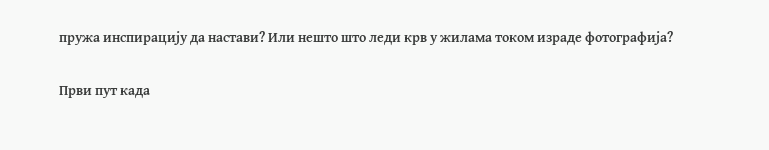пружа инспирацију да настави? Или нешто што леди крв у жилама током израде фотографија?

Први пут када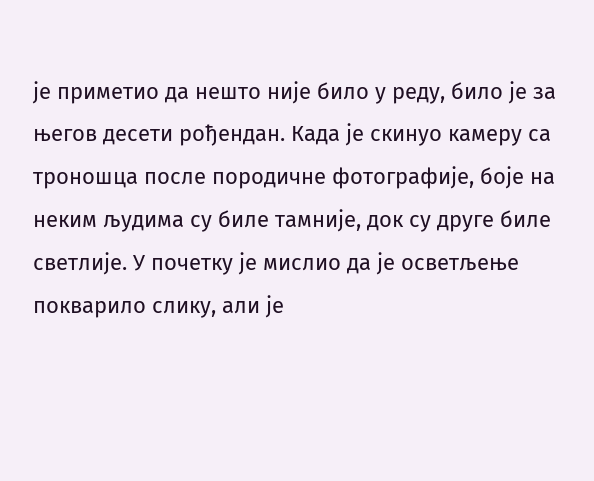је приметио да нешто није било у реду, било је за његов десети рођендан. Када је скинуо камеру са троношца после породичне фотографије, боје на неким људима су биле тамније, док су друге биле светлије. У почетку је мислио да је осветљење покварило слику, али је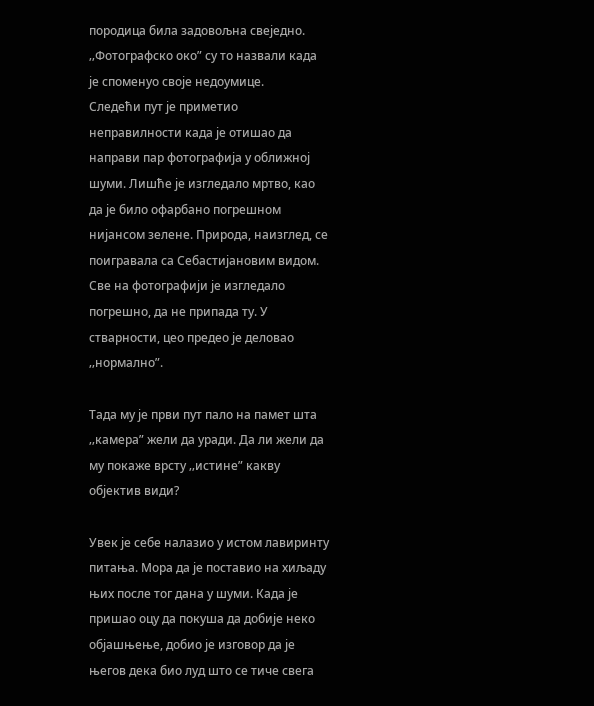породица била задовољна свеједно. ‚‚Фотографско око” су то назвали када је споменуо своје недоумице.
Следећи пут је приметио неправилности када је отишао да направи пар фотографија у оближној шуми. Лишће је изгледало мртво, као да је било офарбано погрешном нијансом зелене. Природа, наизглед, се поигравала са Себастијановим видом. Све на фотографији је изгледало погрешно, да не припада ту. У стварности, цео предео је деловао ‚‚нормално”.

Тада му је први пут пало на памет шта ‚‚камера” жели да уради. Да ли жели да му покаже врсту ‚‚истине” какву објектив види?

Увек је себе налазио у истом лавиринту питања. Мора да је поставио на хиљаду њих после тог дана у шуми. Када је пришао оцу да покуша да добије неко објашњење, добио је изговор да је његов дека био луд што се тиче свега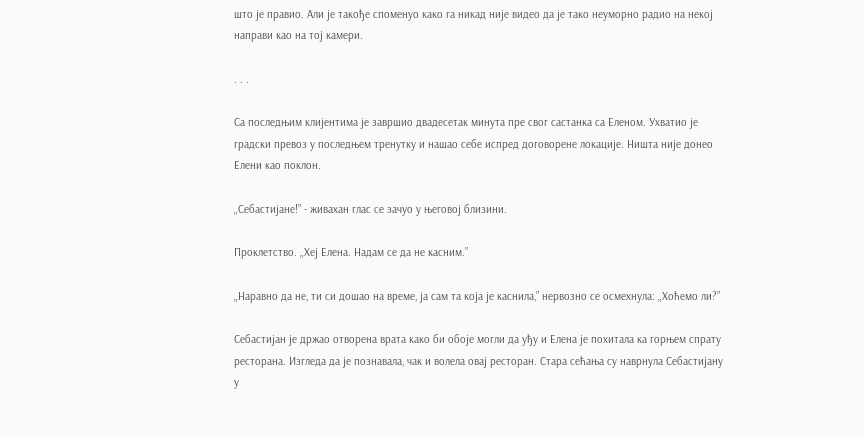што је правио. Али је такође споменуо како га никад није видео да је тако неуморно радио на некој направи као на тој камери.

. . .

Са последњим клијентима је завршио двадесетак минута пре свог састанка са Еленом. Ухватио је градски превоз у последњем тренутку и нашао себе испред договорене локације. Ништа није донео Елени као поклон.

‚‚Себастијане!” - живахан глас се зачуо у његовој близини.

Проклетство. ‚‚Хеј Елена. Надам се да не касним.”

‚‚Наравно да не, ти си дошао на време, ја сам та која је каснила,” нервозно се осмехнула: ‚‚Хоћемо ли?”

Себастијан је држао отворена врата како би обоје могли да уђу и Елена је похитала ка горњем спрату ресторана. Изгледа да је познавала, чак и волела овај ресторан. Стара сећања су наврнула Себастијану у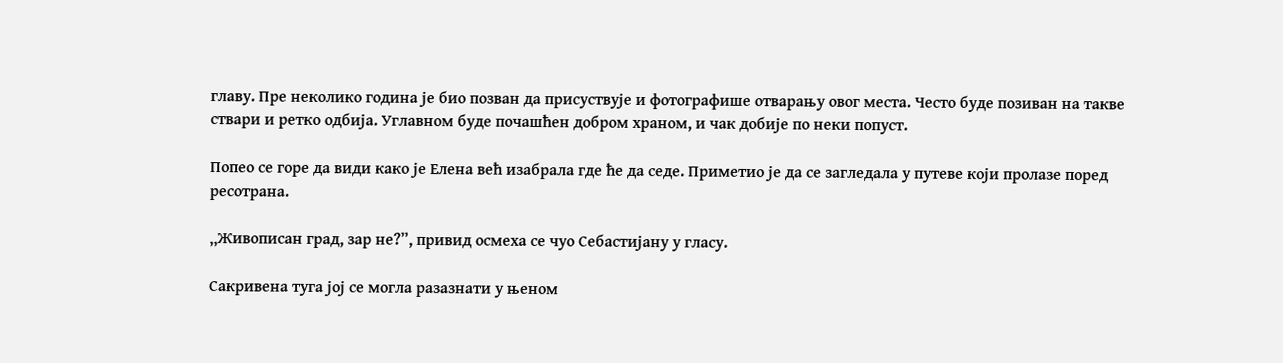главу. Пре неколико година је био позван да присуствује и фотографише отварању овог места. Често буде позиван на такве ствари и ретко одбија. Углавном буде почашћен добром храном, и чак добије по неки попуст.

Попео се горе да види како је Елена већ изабрала где ће да седе. Приметио је да се загледала у путеве који пролазе поред ресотрана.

‚‚Живописан град, зар не?”, привид осмеха се чуо Себастијану у гласу.

Сакривена туга јој се могла разазнати у њеном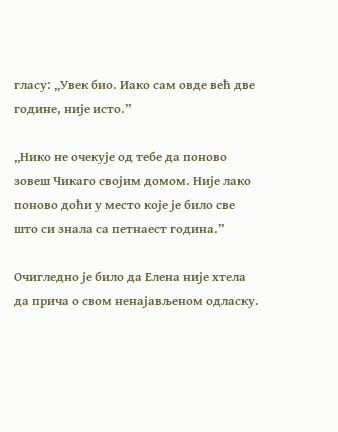гласу: ‚‚Увек био. Иако сам овде већ две године, није исто.”

‚‚Нико не очекује од тебе да поново зовеш Чикаго својим домом. Није лако поново доћи у место које је било све што си знала са петнаест година.”

Очигледно је било да Елена није хтела да прича о свом ненајављеном одласку.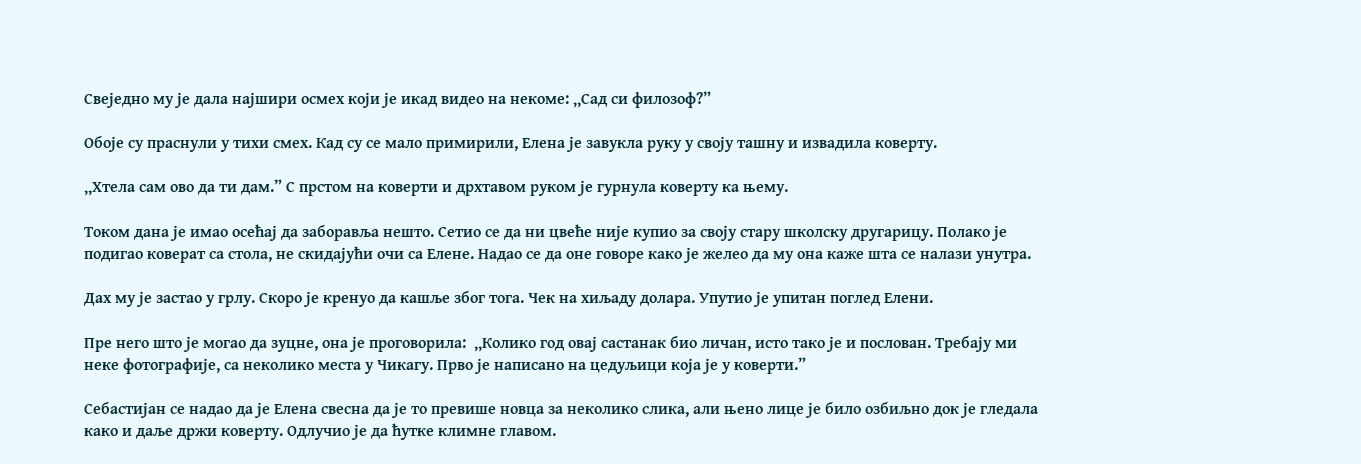Свеједно му је дала најшири осмех који је икад видео на некоме: ‚‚Сад си филозоф?”

Обоје су праснули у тихи смех. Кад су се мало примирили, Елена је завукла руку у своју ташну и извадила коверту.

‚‚Хтела сам ово да ти дам.” С прстом на коверти и дрхтавом руком је гурнула коверту ка њему.

Током дана је имао осећај да заборавља нешто. Сетио се да ни цвеће није купио за своју стару школску другарицу. Полако је подигао коверат са стола, не скидајући очи са Елене. Надао се да оне говоре како је желео да му она каже шта се налази унутра.

Дах му је застао у грлу. Скоро је кренуо да кашље због тога. Чек на хиљаду долара. Упутио је упитан поглед Елени.

Пре него што је могао да зуцне, она је проговорила:  ‚‚Колико год овај састанак био личан, исто тако је и послован. Требају ми неке фотографије, са неколико места у Чикагу. Прво је написано на цедуљици која је у коверти.”

Себастијан се надао да је Елена свесна да је то превише новца за неколико слика, али њено лице је било озбиљно док је гледала како и даље држи коверту. Одлучио је да ћутке климне главом.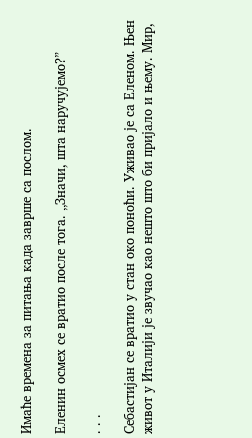Имаће времена за питања када заврше са послом.

Еленин осмех се вратио после тога. ‚‚Значи, шта наручујемо?”

. . .

Себастијан се вратио у стан око поноћи. Уживао је са Еленом. Њен живот у Италији је звучао као нешто што би пријало и њему. Мир,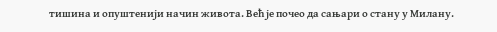тишина и опуштенији начин живота. Већ је почео да сањари о стану у Милану.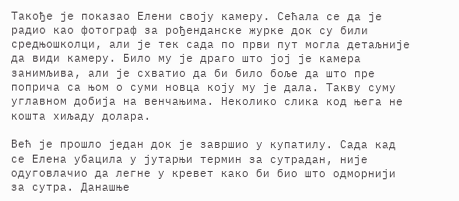Такође је показао Елени своју камеру. Сећала се да је радио као фотограф за рођенданске журке док су били средњошколци, али је тек сада по први пут могла детаљније да види камеру. Било му је драго што јој је камера занимљива, али је схватио да би било боље да што пре поприча са њом о суми новца коју му је дала. Такву суму углавном добија на венчањима. Неколико слика код њега не кошта хиљаду долара.

Већ је прошло један док је завршио у купатилу. Сада кад се Елена убацила у јутарњи термин за сутрадан, није одуговлачио да легне у кревет како би био што одморнији за сутра. Данашње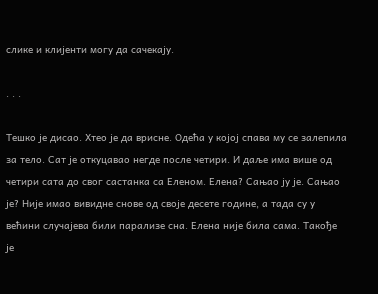слике и клијенти могу да сачекају.

. . .

Тешко је дисао. Хтео је да врисне. Одећа у којој спава му се залепила за тело. Сат је откуцавао негде после четири. И даље има више од четири сата до свог састанка са Еленом. Елена? Сањао ју је. Сањао је? Није имао вивидне снове од своје десете године, а тада су у већини случајева били парализе сна. Елена није била сама. Такође је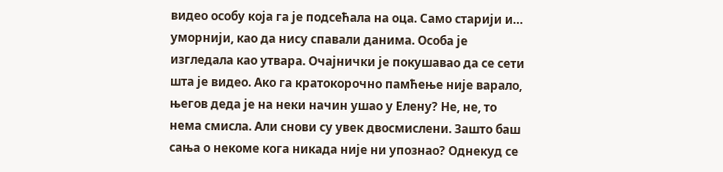видео особу која га је подсећала на оца. Само старији и… уморнији, као да нису спавали данима. Особа је изгледала као утвара. Очајнички је покушавао да се сети шта је видео. Ако га кратокорочно памћење није варало, његов деда је на неки начин ушао у Елену? Не, не, то нема смисла. Али снови су увек двосмислени. Зашто баш сања о некоме кога никада није ни упознао? Однекуд се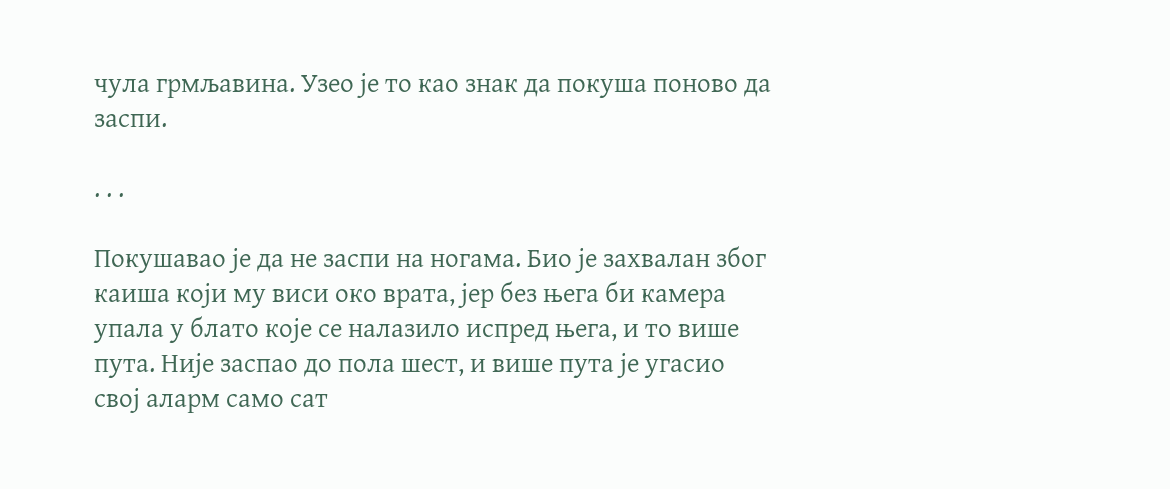чула грмљавина. Узео је то као знак да покуша поново да заспи.

. . .

Покушавао је да не заспи на ногама. Био је захвалан због каиша који му виси око врата, јер без њега би камера упала у блато које се налазило испред њега, и то више пута. Није заспао до пола шест, и више пута је угасио свој аларм само сат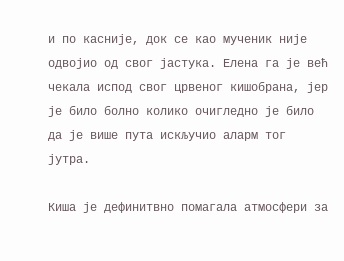и по касније, док се као мученик није одвојио од свог јастука. Елена га је већ чекала испод свог црвеног кишобрана, јер је било болно колико очигледно је било да је више пута искључио аларм тог јутра.

Киша је дефинитвно помагала атмосфери за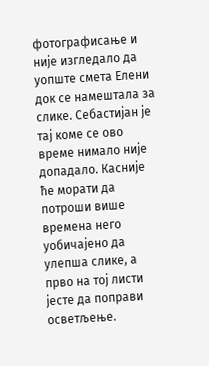фотографисање и није изгледало да уопште смета Елени док се намештала за слике. Себастијан је тај коме се ово време нимало није допадало. Касније ће морати да потроши више времена него уобичајено да улепша слике, а прво на тој листи јесте да поправи осветљење.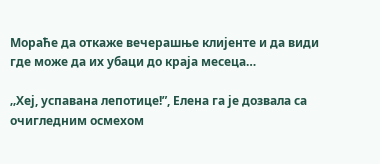Мораће да откаже вечерашње клијенте и да види где може да их убаци до краја месеца…

‚‚Хеј, успавана лепотице!”, Елена га је дозвала са очигледним осмехом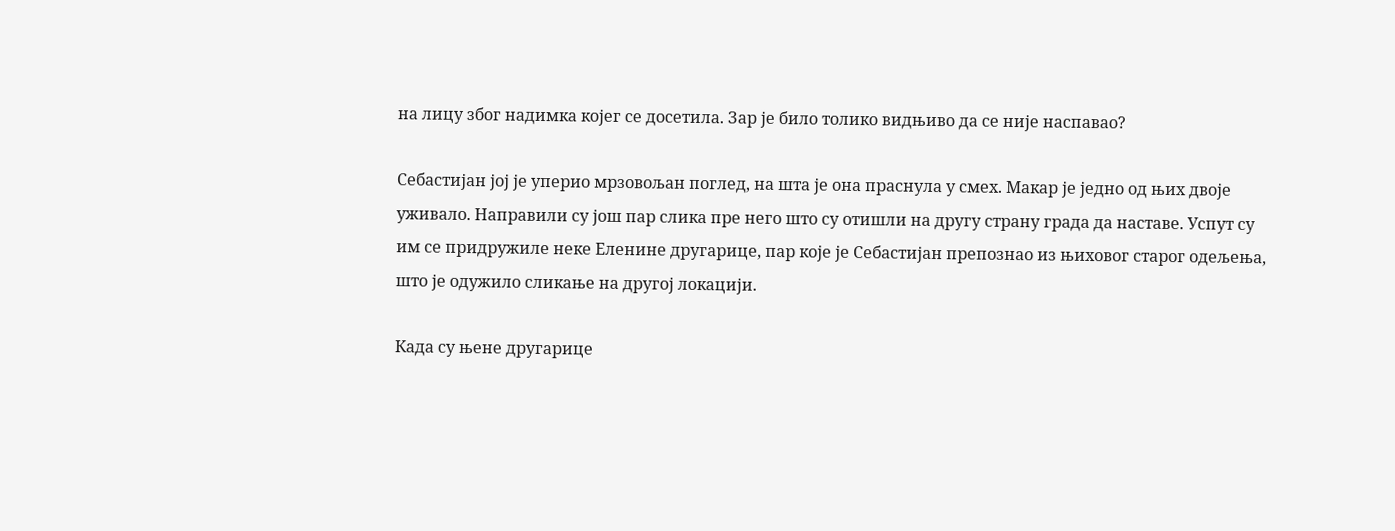на лицу због надимка којег се досетила. Зар је било толико видњиво да се није наспавао?

Себастијан јој је уперио мрзовољан поглед, на шта је она праснула у смех. Макар је једно од њих двоје уживало. Направили су још пар слика пре него што су отишли на другу страну града да наставе. Успут су им се придружиле неке Еленине другарице, пар које је Себастијан препознао из њиховог старог одељења, што је одужило сликање на другој локацији.

Када су њене другарице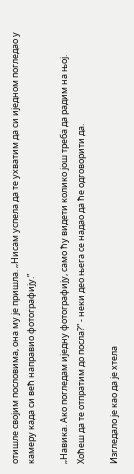отишле својим пословима, она му је пришла. ‚‚Нисам успела да те ухватим да си иједном погледао у камеру када си већ направио фотографију.”

‚‚Навика. Ако погледам иједну фотографију, само ћу видети колико још треба да радим на њој. Хоћеш да те отпратим до посла?” - неки део њега се надао да ће одговорити да.

Изгледало је као да је хтела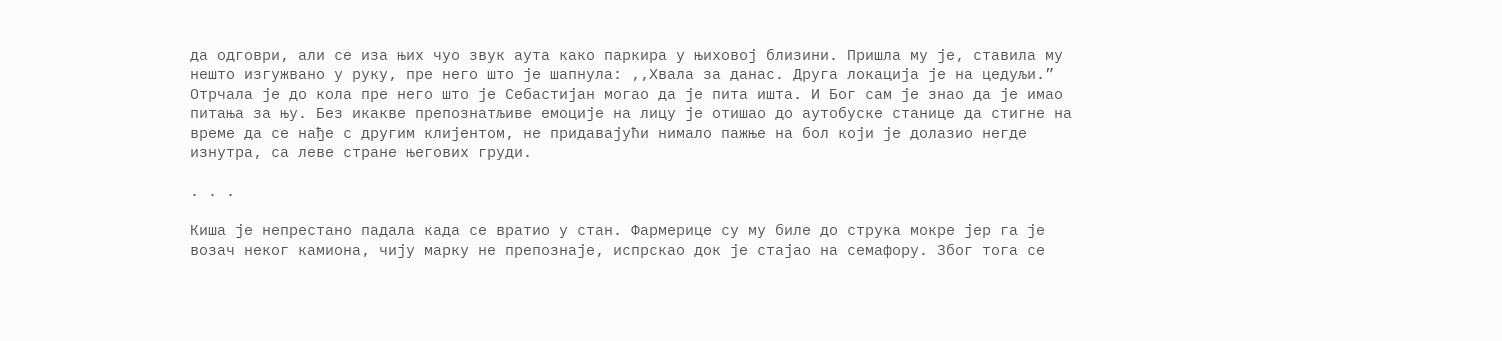да одговри, али се иза њих чуо звук аута како паркира у њиховој близини. Пришла му је, ставила му нешто изгужвано у руку, пре него што је шапнула: ‚‚Хвала за данас. Друга локација је на цедуљи.” Отрчала је до кола пре него што је Себастијан могао да је пита ишта. И Бог сам је знао да је имао питања за њу. Без икакве препознатљиве емоције на лицу је отишао до аутобуске станице да стигне на време да се нађе с другим клијентом, не придавајући нимало пажње на бол који је долазио негде изнутра, са леве стране његових груди.

. . .

Киша је непрестано падала када се вратио у стан. Фармерице су му биле до струка мокре јер га је возач неког камиона, чију марку не препознаје, испрскао док је стајао на семафору. Због тога се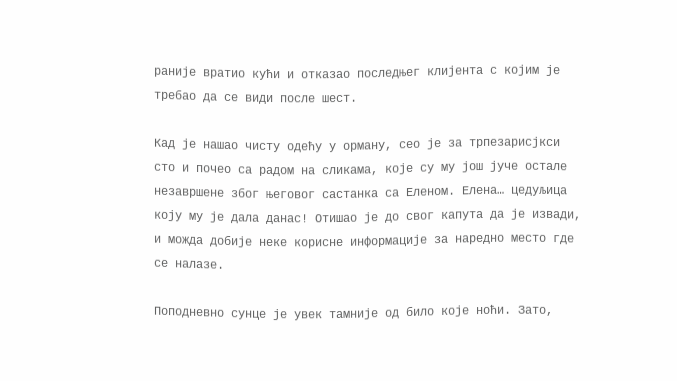раније вратио кући и отказао последњег клијента с којим је требао да се види после шест.

Кад је нашао чисту одећу у орману, сео је за трпезарисјкси сто и почео са радом на сликама, које су му још јуче остале незавршене због његовог састанка са Еленом. Елена… цедуљица коју му је дала данас! Отишао је до свог капута да је извади, и можда добије неке корисне информације за наредно место где се налазе.

Поподневно сунце је увек тамније од било које ноћи. Зато,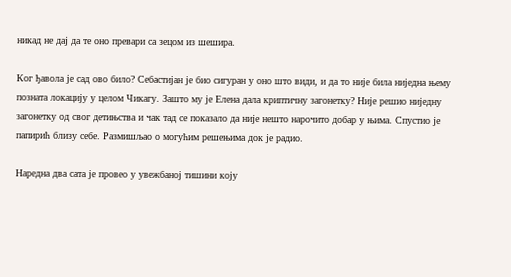никад не дај да те оно превари са зецом из шешира.

Ког ђавола је сад ово било? Себастијан је био сигуран у оно што види, и да то није била ниједна њему позната локацију у целом Чикагу. Зашто му је Елена дала криптичну загонетку? Није решио ниједну загонетку од свог детињства и чак тад се показало да није нешто нарочито добар у њима. Спустио је папирић близу себе. Размишљао о могућим решењима док је радио.

Наредна два сата је провео у увежбаној тишини коју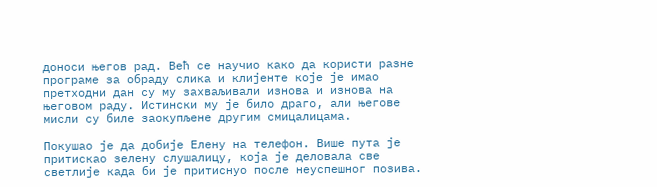доноси његов рад. Већ се научио како да користи разне програме за обраду слика и клијенте које је имао претходни дан су му захваљивали изнова и изнова на његовом раду. Истински му је било драго, али његове мисли су биле заокупљене другим смицалицама.

Покушао је да добије Елену на телефон. Више пута је притискао зелену слушалицу, која је деловала све светлије када би је притиснуо после неуспешног позива.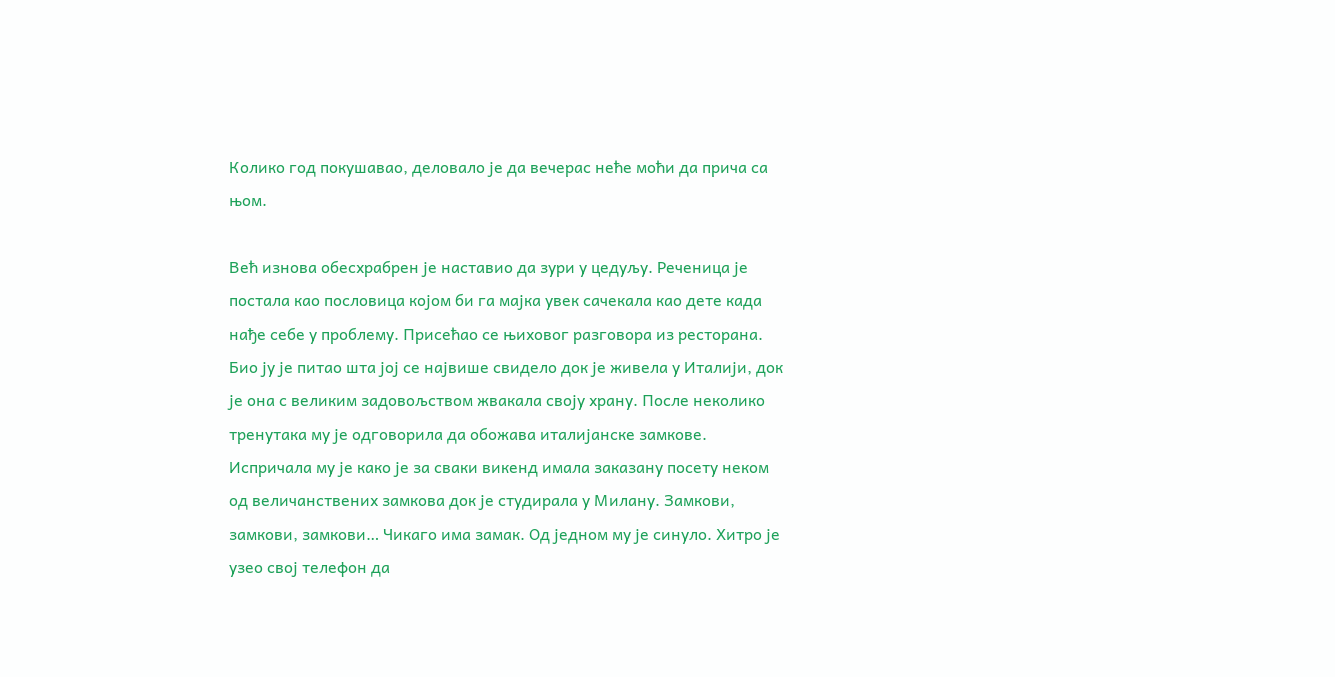Колико год покушавао, деловало је да вечерас неће моћи да прича са њом.

Већ изнова обесхрабрен је наставио да зури у цедуљу. Реченица је постала као пословица којом би га мајка увек сачекала као дете када нађе себе у проблему. Присећао се њиховог разговора из ресторана. Био ју је питао шта јој се највише свидело док је живела у Италији, док је она с великим задовољством жвакала своју храну. После неколико тренутака му је одговорила да обожава италијанске замкове. Испричала му је како је за сваки викенд имала заказану посету неком од величанствених замкова док је студирала у Милану. Замкови, замкови, замкови… Чикаго има замак. Од једном му је синуло. Хитро је узео свој телефон да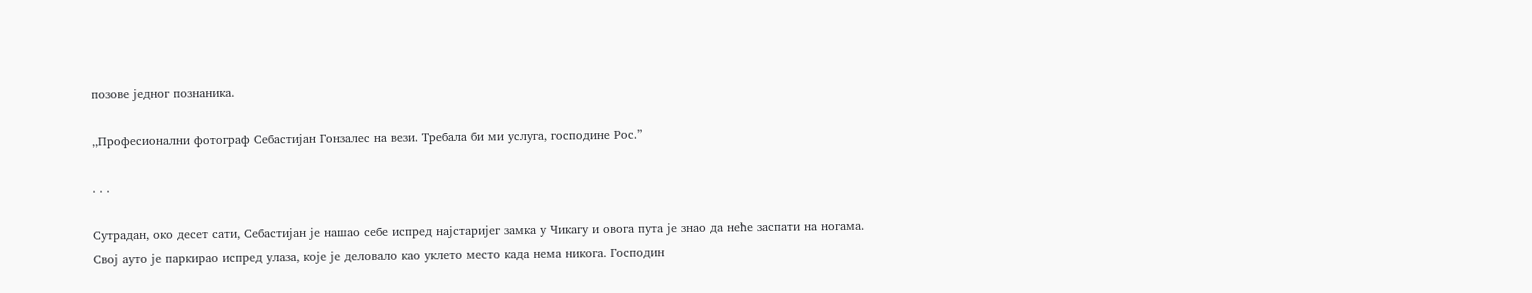позове једног познаника.

‚‚Професионални фотограф Себастијан Гонзалес на вези. Требала би ми услуга, господине Рос.”

. . .

Сутрадан, око десет сати, Себастијан је нашао себе испред најстаријег замка у Чикагу и овога пута је знао да неће заспати на ногама. Свој ауто је паркирао испред улаза, које је деловало као уклето место када нема никога. Господин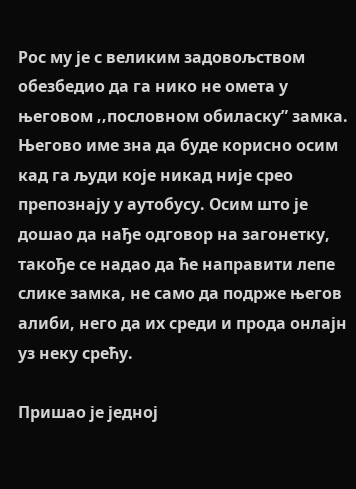Рос му је с великим задовољством обезбедио да га нико не омета у његовом ‚‚пословном обиласку” замка. Његово име зна да буде корисно осим кад га људи које никад није срео препознају у аутобусу. Осим што је дошао да нађе одговор на загонетку, такође се надао да ће направити лепе слике замка, не само да подрже његов алиби, него да их среди и прода онлајн уз неку срећу.

Пришао је једној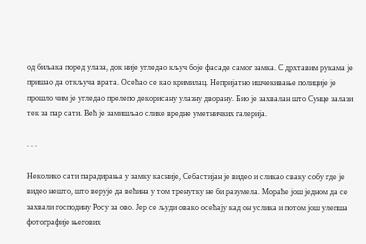од биљака поред улаза, док није угледао кључ боје фасаде самог замка. С дрхтавим рукама је пришао да откључа врата. Осећао се као кримилац. Непријатно ишчекивање полиције је прошло чим је угледао прелепо декорисану улазну дворану. Био је захвалан што Сунце залази тек за пар сати. Већ је замишљао слике вредне уметничких галерија.

. . .

Неколико сати парадирања у замку касније, Себастијан је видео и сликао сваку собу где је видео нешто, што верује да већина у том тренутку не би разумела. Мораће још једном да се захвали господину Росу за ово. Јер се људи овако осећају кад он услика и потом још улепша фотографије његових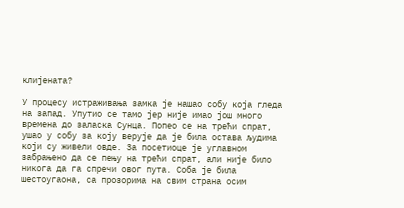клијената?

У процесу истраживања замка је нашао собу која гледа на запад. Упутио се тамо јер није имао још много времена до заласка Сунца. Попео се на трећи спрат, ушао у собу за коју верује да је била остава људима који су живели овде. За посетиоце је углавном забрањено да се пењу на трећи спрат, али није било никога да га спречи овог пута. Соба је била шестоугаона, са прозорима на свим страна осим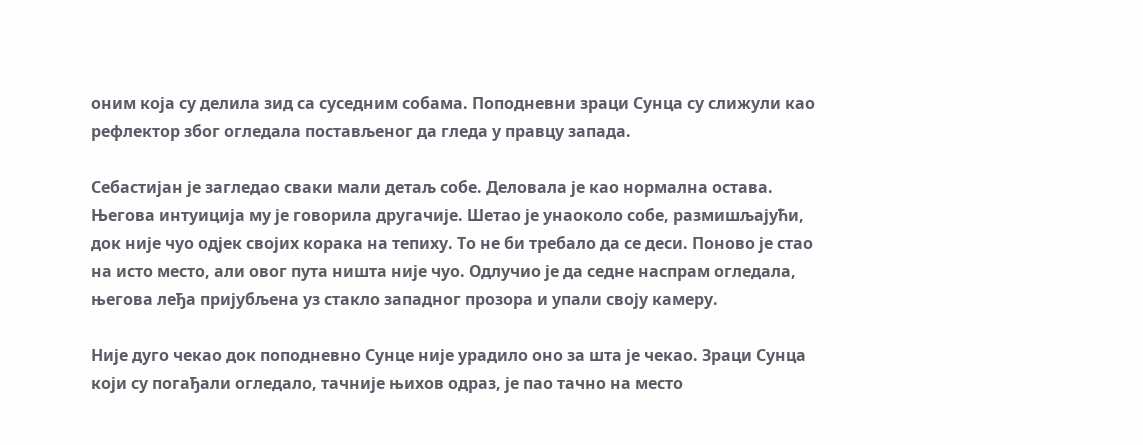оним која су делила зид са суседним собама. Поподневни зраци Сунца су слижули као рефлектор због огледала постављеног да гледа у правцу запада.

Себастијан је загледао сваки мали детаљ собе. Деловала је као нормална остава. Његова интуиција му је говорила другачије. Шетао је унаоколо собе, размишљајући, док није чуо одјек својих корака на тепиху. То не би требало да се деси. Поново је стао на исто место, али овог пута ништа није чуо. Одлучио је да седне наспрам огледала, његова леђа пријубљена уз стакло западног прозора и упали своју камеру.

Није дуго чекао док поподневно Сунце није урадило оно за шта је чекао. Зраци Сунца који су погађали огледало, тачније њихов одраз, је пао тачно на место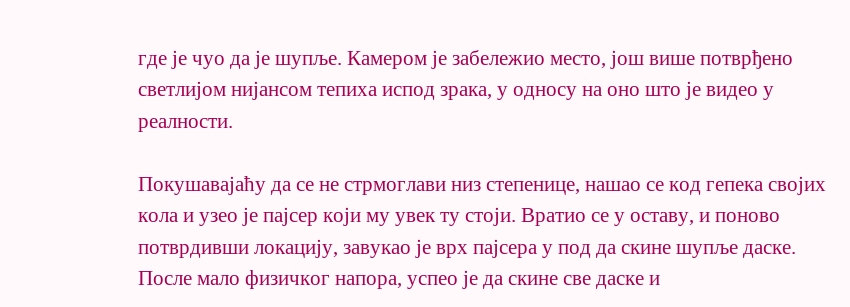где је чуо да је шупље. Камером је забележио место, још више потврђено светлијом нијансом тепиха испод зрака, у односу на оно што је видео у реалности.

Покушавајаћу да се не стрмоглави низ степенице, нашао се код гепека својих кола и узео је пајсер који му увек ту стоји. Вратио се у оставу, и поново потврдивши локацију, завукао је врх пајсера у под да скине шупље даске. После мало физичког напора, успео је да скине све даске и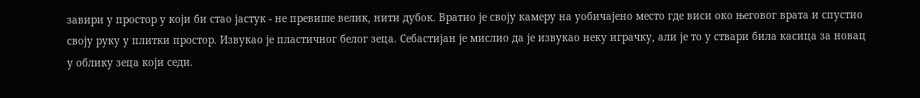завири у простор у који би стао јастук - не превише велик, нити дубок. Вратио је своју камеру на уобичајено место где виси око његовог врата и спустио своју руку у плитки простор. Извукао је пластичног белог зеца. Себастијан је мислио да је извукао неку играчку, али је то у ствари била касица за новац у облику зеца који седи.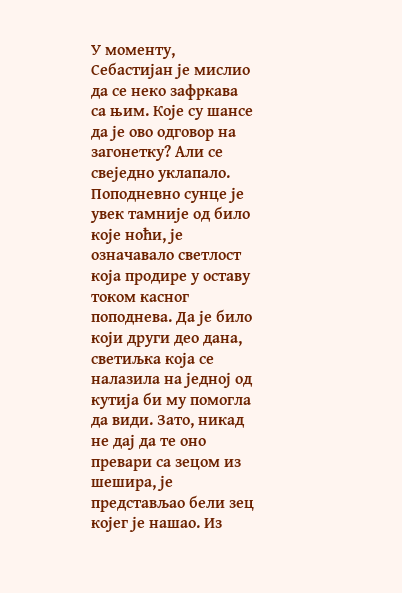У моменту, Себастијан је мислио да се неко зафркава са њим. Које су шансе да је ово одговор на загонетку? Али се свеједно уклапало. Поподневно сунце је увек тамније од било које ноћи, је означавало светлост која продире у оставу током касног поподнева. Да је било који други део дана, светиљка која се налазила на једној од кутија би му помогла да види. Зато, никад не дај да те оно превари са зецом из шешира, је представљао бели зец којег је нашао. Из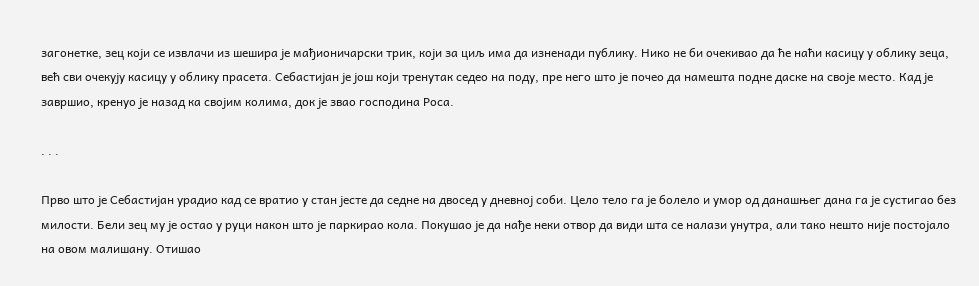загонетке, зец који се извлачи из шешира је мађионичарски трик, који за циљ има да изненади публику. Нико не би очекивао да ће наћи касицу у облику зеца, већ сви очекују касицу у облику прасета. Себастијан је још који тренутак седео на поду, пре него што је почео да намешта подне даске на своје место. Кад је завршио, кренуо је назад ка својим колима, док је звао господина Роса.

. . .

Прво што је Себастијан урадио кад се вратио у стан јесте да седне на двосед у дневној соби. Цело тело га је болело и умор од данашњег дана га је сустигао без милости. Бели зец му је остао у руци након што је паркирао кола. Покушао је да нађе неки отвор да види шта се налази унутра, али тако нешто није постојало на овом малишану. Отишао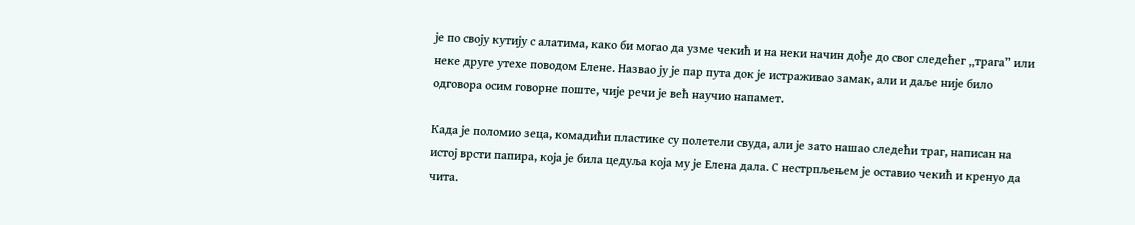је по своју кутију с алатима, како би могао да узме чекић и на неки начин дође до свог следећег ‚‚трага” или неке друге утехе поводом Елене. Назвао ју је пар пута док је истраживао замак, али и даље није било одговора осим говорне поште, чије речи је већ научио напамет.

Када је поломио зеца, комадићи пластике су полетели свуда, али је зато нашао следећи траг, написан на истој врсти папира, која је била цедуља која му је Елена дала. С нестрпљењем је оставио чекић и кренуо да чита.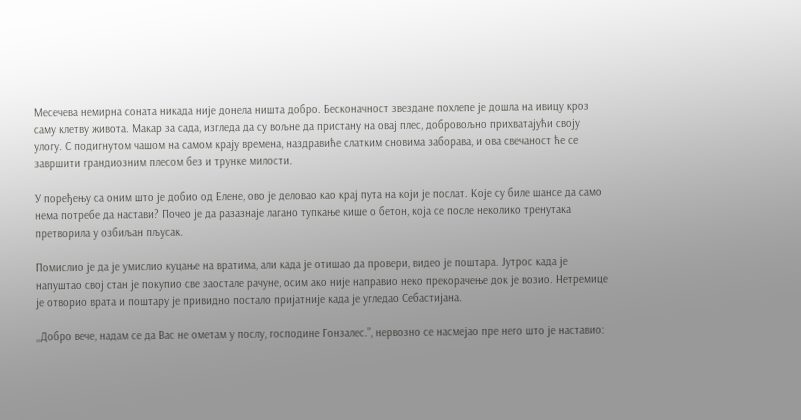Месечева немирна соната никада није донела ништа добро. Бесконачност звездане похлепе је дошла на ивицу кроз саму клетву живота. Макар за сада, изгледа да су вољне да пристану на овај плес, добровољно прихватајући своју улогу. С подигнутом чашом на самом крају времена, наздравиће слатким сновима заборава, и ова свечаност ће се завршити грандиозним плесом без и трунке милости.

У поређењу са оним што је добио од Елене, ово је деловао као крај пута на који је послат. Које су биле шансе да само нема потребе да настави? Почео је да разазнаје лагано тупкање кише о бетон, која се после неколико тренутака претворила у озбиљан пљусак.

Помислио је да је умислио куцање на вратима, али када је отишао да провери, видео је поштара. Јутрос када је напуштао свој стан је покупио све заостале рачуне, осим ако није направио неко прекорачење док је возио. Нетремице је отворио врата и поштару је привидно постало пријатније када је угледао Себастијана.

‚‚Добро вече, надам се да Вас не ометам у послу, господине Гонзалес.”, нервозно се насмејао пре него што је наставио: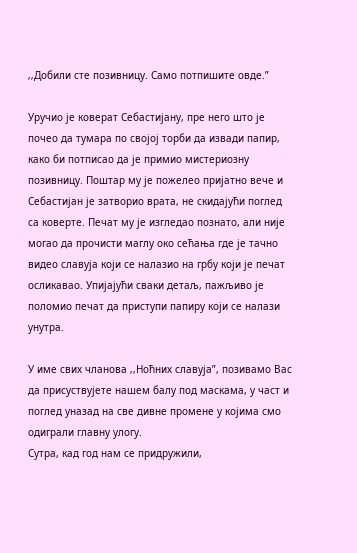‚‚Добили сте позивницу. Само потпишите овде.”

Уручио је коверат Себастијану, пре него што је почео да тумара по својој торби да извади папир, како би потписао да је примио мистериозну позивницу. Поштар му је пожелео пријатно вече и Себастијан је затворио врата, не скидајући поглед са ковертe. Печат му је изгледао познато, али није могао да прочисти маглу око сећања где је тачно видео славуја који се налазио на грбу који је печат осликавао. Упијајући сваки детаљ, пажљиво је поломио печат да приступи папиру који се налази унутра.

У име свих чланова ‚‚Ноћних славуја”, позивамо Вас да присуствујете нашем балу под маскама, у част и поглед уназад на све дивне промене у којима смо одиграли главну улогу.
Сутра, кад год нам се придружили,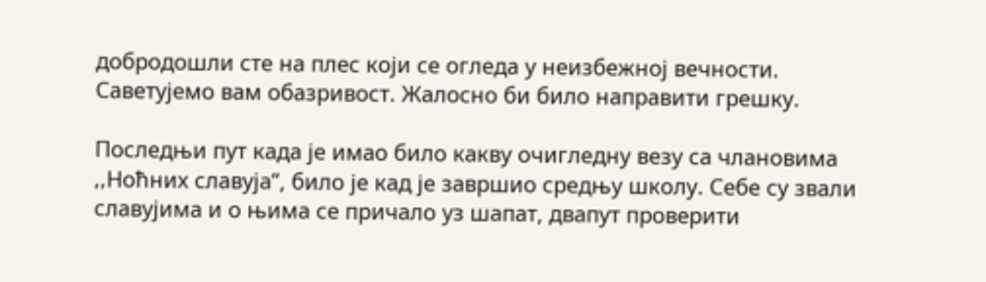добродошли сте на плес који се огледа у неизбежној вечности.
Саветујемо вам обазривост. Жалосно би било направити грешку.

Последњи пут када је имао било какву очигледну везу са члановима ‚‚Ноћних славуја”, било је кад је завршио средњу школу. Себе су звали славујима и о њима се причало уз шапат, двапут проверити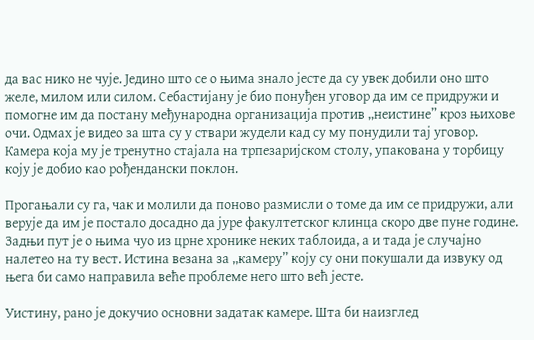да вас нико не чује. Једино што се о њима знало јесте да су увек добили оно што желе, милом или силом. Себастијану је био понуђен уговор да им се придружи и помогне им да постану међународна организација против ‚‚неистине” кроз њихове очи. Одмах је видео за шта су у ствари жудели кад су му понудили тај уговор. Камера која му је тренутно стајала на трпезаријском столу, упакована у торбицу коју је добио као рођендански поклон.

Прогањали су га, чак и молили да поново размисли о томе да им се придружи, али верује да им је постало досадно да јуре факултетског клинца скоро две пуне године. Задњи пут је о њима чуо из црне хронике неких таблоида, а и тада је случајно налетео на ту вест. Истина везана за ‚‚камеру” коју су они покушали да извуку од њега би само направила веће проблеме него што већ јесте.

Уистину, рано је докучио основни задатак камере. Шта би наизглед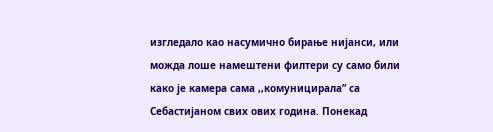изгледало као насумично бирање нијанси, или можда лоше намештени филтери су само били како је камера сама ‚‚комуницирала” са Себастијаном свих ових година. Понекад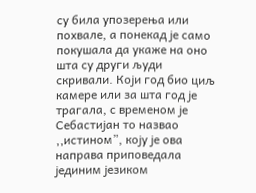су била упозерења или похвале, а понекад је само покушала да укаже на оно шта су други људи скривали. Који год био циљ камере или за шта год је трагала, с временом је Себастијан то назвао ‚‚истином”, коју је ова направа приповедала јединим језиком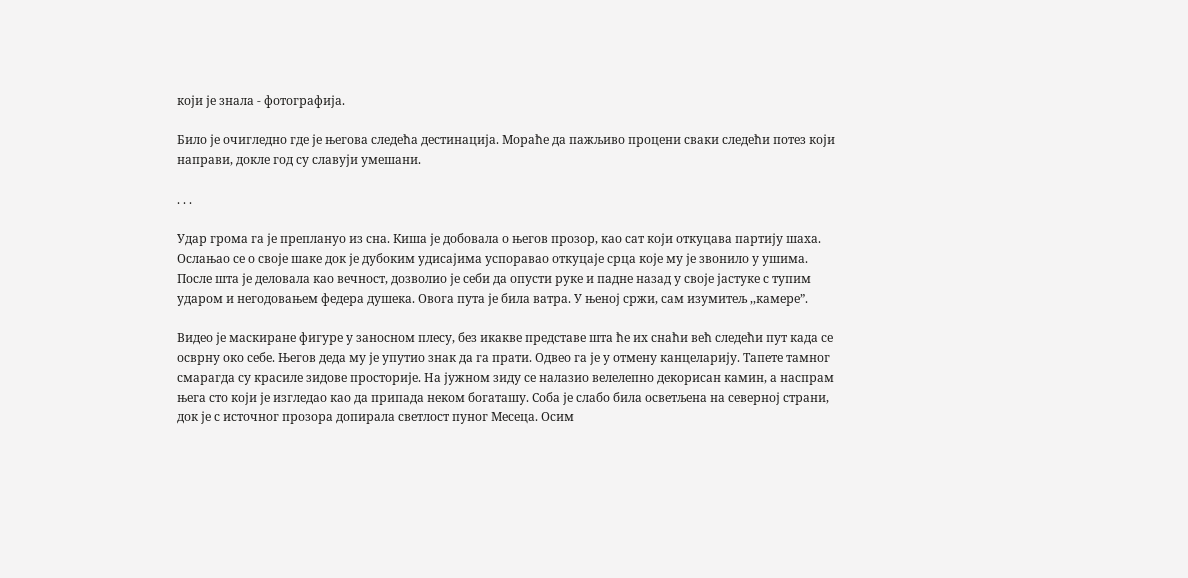који је знала - фотографија.

Било је очигледно где је његова следећа дестинација. Мораће да пажљиво процени сваки следећи потез који направи, докле год су славуји умешани.

. . .

Удар грома га је преплануо из сна. Киша је добовала о његов прозор, као сат који откуцава партију шаха. Ослањао се о своје шаке док је дубоким удисајима успоравао откуцаје срца које му је звонило у ушима. После шта је деловала као вечност, дозволио је себи да опусти руке и падне назад у своје јастуке с тупим ударом и негодовањем федера душека. Овога пута је била ватра. У њеној сржи, сам изумитељ ‚‚камере”.

Видео је маскиране фигуре у заносном плесу, без икакве представе шта ће их снаћи већ следећи пут када се осврну око себе. Његов деда му је упутио знак да га прати. Одвео га је у отмену канцеларију. Тапете тамног смарагда су красиле зидове просторије. На јужном зиду се налазио велелепно декорисан камин, а наспрам њега сто који је изгледао као да припада неком богаташу. Соба је слабо била осветљена на северној страни, док је с источног прозора допирала светлост пуног Месеца. Осим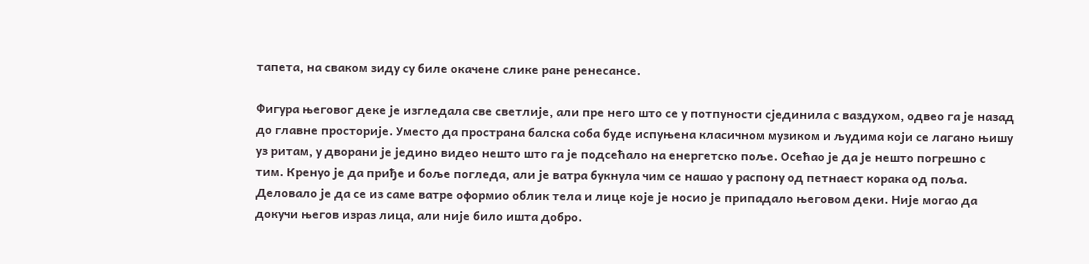тапета, на сваком зиду су биле окачене слике ране ренесансе.

Фигура његовог деке је изгледала све светлије, али пре него што се у потпуности сјединила с ваздухом, одвео га је назад до главне просторије. Уместо да пространа балска соба буде испуњена класичном музиком и људима који се лагано њишу уз ритам, у дворани је једино видео нешто што га је подсећало на енергетско поље. Осећао је да је нешто погрешно с тим. Кренуо је да приђе и боље погледа, али је ватра букнула чим се нашао у распону од петнаест корака од поља. Деловало је да се из саме ватре оформио облик тела и лице које је носио је припадало његовом деки. Није могао да докучи његов израз лица, али није било ишта добро.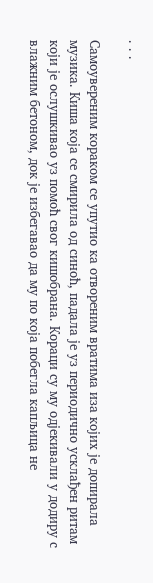. . .

Самоувереним кораком се упутио ка отвореним вратима иза којих је допирала музика. Киша која се смирила од синоћ, падала је уз периодично усклађен ритам који је ослушкивао уз помоћ свог кишобрана. Кораци су му одјекивали у додиру с влажним бетоном, док је избегавао да му по која побегла капљица не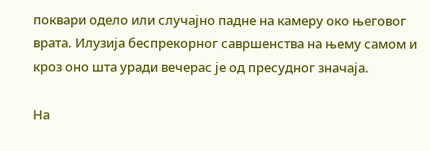поквари одело или случајно падне на камеру око његовог врата. Илузија беспрекорног савршенства на њему самом и кроз оно шта уради вечерас је од пресудног значаја.

На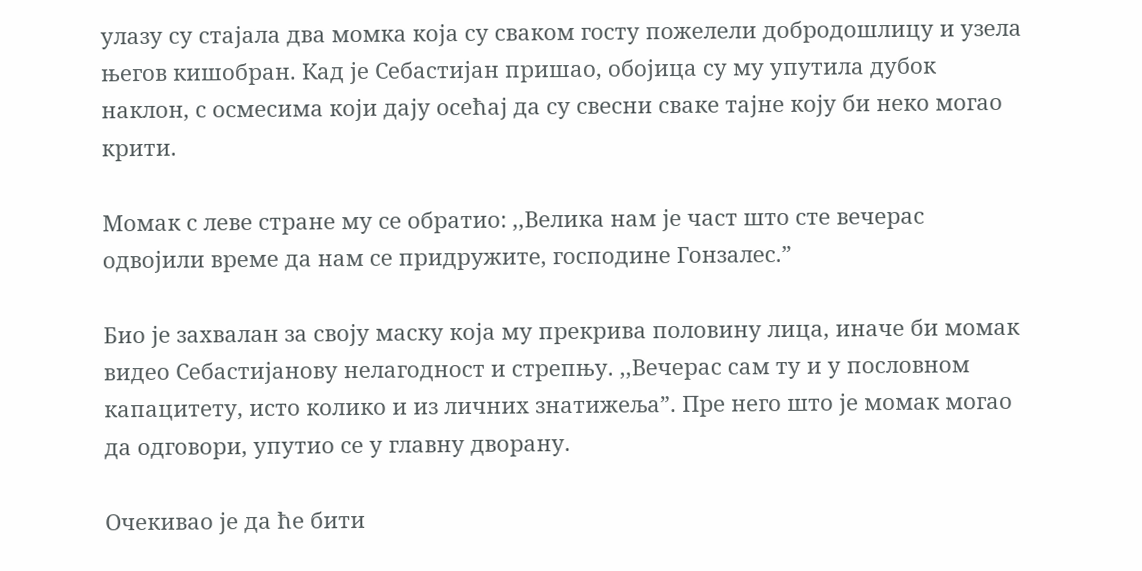улазу су стајала два момка која су сваком госту пожелели добродошлицу и узела његов кишобран. Кад је Себастијан пришао, обојица су му упутила дубок наклон, с осмесима који дају осећај да су свесни сваке тајне коју би неко могао крити.

Момак с леве стране му се обратио: ‚‚Велика нам је част што сте вечерас одвојили време да нам се придружите, господине Гонзалес.”

Био је захвалан за своју маску која му прекрива половину лица, иначе би момак видео Себастијанову нелагодност и стрепњу. ‚‚Вечерас сам ту и у пословном капацитету, исто колико и из личних знатижеља”. Пре него што је момак могао да одговори, упутио се у главну дворану.

Очекивао је да ће бити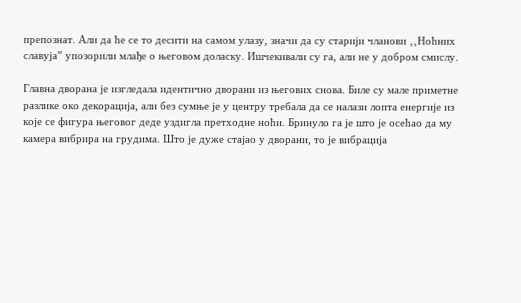препознат. Али да ће се то десити на самом улазу, значи да су старији чланови ‚‚Ноћних славуја” упозорили млађе о његовом доласку. Ишчекивали су га, али не у добром смислу.

Главна дворана је изгледала идентично дворани из његових снова. Биле су мале приметне разлике око декорација, али без сумње је у центру требала да се налази лопта енергије из које се фигура његовог деде уздигла претходне ноћи. Бринуло га је што је осећао да му камера вибрира на грудима. Што је дуже стајао у дворани, то је вибрација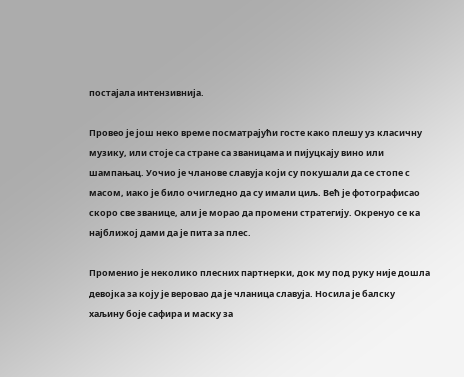постајала интензивнија.

Провео је још неко време посматрајући госте како плешу уз класичну музику, или стоје са стране са званицама и пијуцкају вино или шампањац. Уочио је чланове славуја који су покушали да се стопе с масом, иако је било очигледно да су имали циљ. Већ је фотографисао скоро све званице, али је морао да промени стратегију. Окренуо се ка најближој дами да је пита за плес.

Променио је неколико плесних партнерки, док му под руку није дошла девојка за коју је веровао да је чланица славуја. Носила је балску хаљину боје сафира и маску за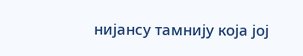нијансу тамнију која јој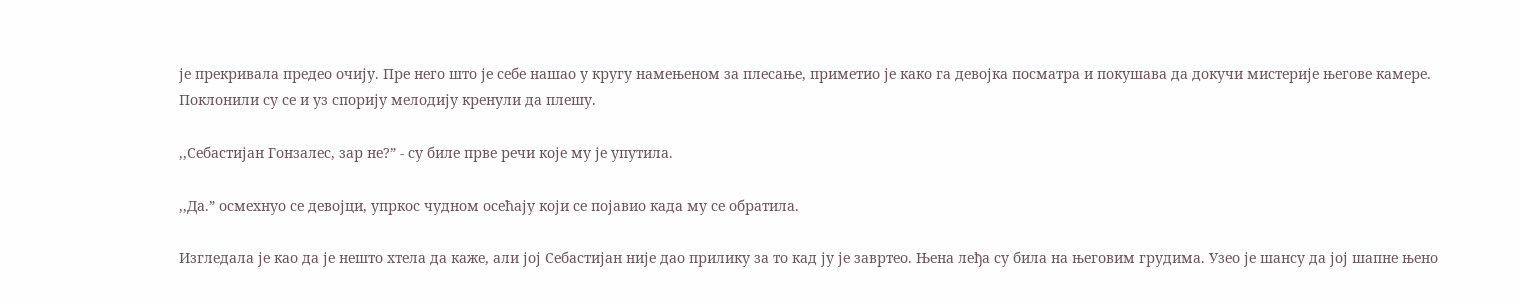је прекривала предео очију. Пре него што је себе нашао у кругу намењеном за плесање, приметио је како га девојка посматра и покушава да докучи мистерије његове камере. Поклонили су се и уз спорију мелодију кренули да плешу.

‚‚Себастијан Гонзалес, зар не?” - су биле прве речи које му је упутила.

‚‚Да.” осмехнуо се девојци, упркос чудном осећају који се појавио када му се обратила.

Изгледала је као да је нешто хтела да каже, али јој Себастијан није дао прилику за то кад ју је завртео. Њена леђа су била на његовим грудима. Узео је шансу да јој шапне њено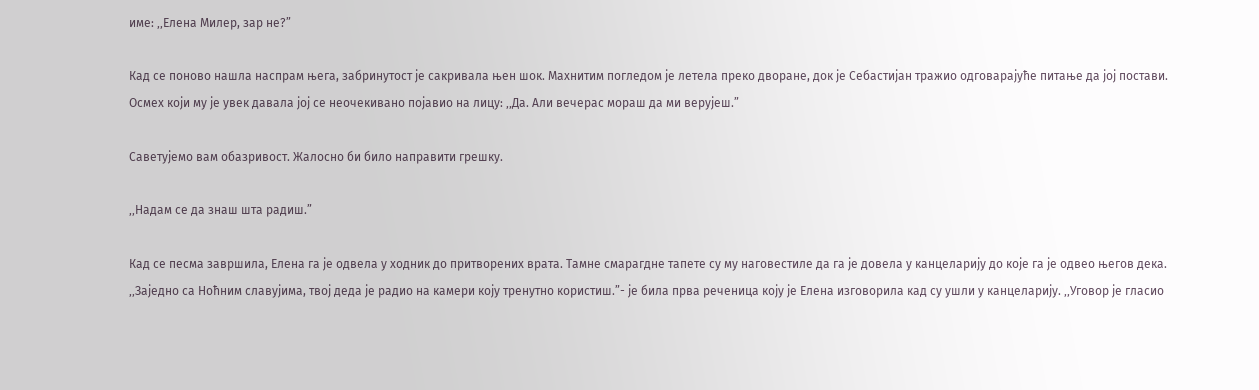име: ‚‚Елена Милер, зар не?”

Кад се поново нашла наспрам њега, забринутост је сакривала њен шок. Махнитим погледом је летела преко дворане, док је Себастијан тражио одговарајуће питање да јој постави. Осмех који му је увек давала јој се неочекивано појавио на лицу: ‚‚Да. Али вечерас мораш да ми верујеш.”

Саветујемо вам обазривост. Жалосно би било направити грешку.

‚‚Надам се да знаш шта радиш.”

Кад се песма завршила, Елена га је одвела у ходник до притворених врата. Тамне смарагдне тапете су му наговестиле да га је довела у канцеларију до које га је одвео његов дека.
‚‚Заједно са Ноћним славујима, твој деда је радио на камери коју тренутно користиш.”- је била прва реченица коју је Елена изговорила кад су ушли у канцеларију. ‚‚Уговор је гласио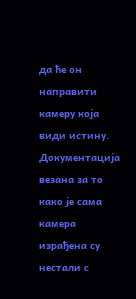да ће он направити камеру која види истину. Документација везана за то како је сама камера израђена су нестали с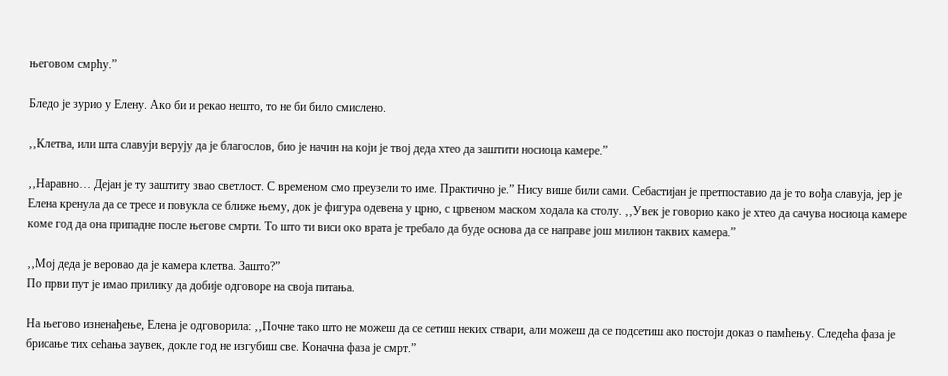његовом смрћу.”

Бледо је зурио у Елену. Ако би и рекао нешто, то не би било смислено.

‚‚Клетва, или шта славуји верују да је благослов, био је начин на који је твој деда хтео да заштити носиоца камере.”

‚‚Наравно… Дејан је ту заштиту звао светлост. С временом смо преузели то име. Практично је.” Нису више били сами. Себастијан је претпоставио да је то вођа славуја, јер је Елена кренула да се тресе и повукла се ближе њему, док је фигура одевена у црно, с црвеном маском ходала ка столу. ‚‚Увек је говорио како је хтео да сачува носиоца камере коме год да она припадне после његове смрти. То што ти виси око врата је требало да буде основа да се направе још милион таквих камера.”

‚‚Мој деда је веровао да је камера клетва. Зашто?”
По први пут је имао прилику да добије одговоре на своја питања.

На његово изненађење, Елена је одговорила: ‚‚Почне тако што не можеш да се сетиш неких ствари, али можеш да се подсетиш ако постоји доказ о памћењу. Следећа фаза је брисање тих сећања заувек, докле год не изгубиш све. Коначна фаза је смрт.”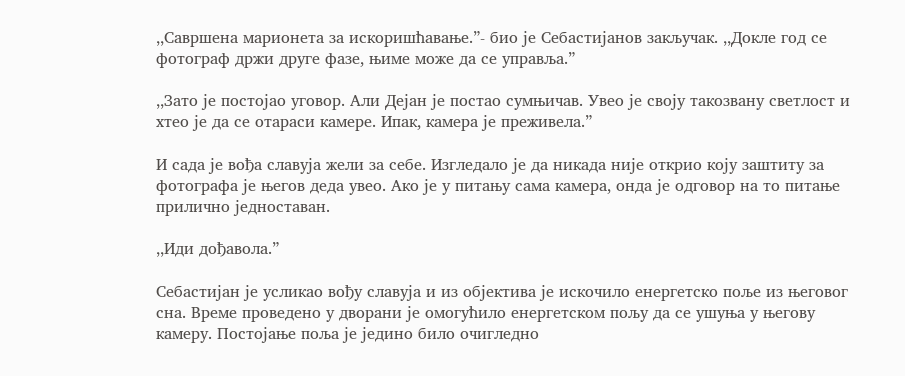‚‚Савршена марионета за искоришћавање.”- био је Себастијанов закључак. ‚‚Докле год се фотограф држи друге фазе, њиме може да се управља.”

‚‚Зато је постојао уговор. Али Дејан је постао сумњичав. Увео је своју такозвану светлост и хтео је да се отараси камере. Ипак, камера је преживела.”

И сада је вођа славуја жели за себе. Изгледало је да никада није открио коју заштиту за фотографа је његов деда увео. Ако је у питању сама камера, онда је одговор на то питање прилично једноставан.

‚‚Иди дођавола.”

Себастијан је усликао вођу славуја и из објектива је искочило енергетско поље из његовог сна. Време проведено у дворани је омогућило енергетском пољу да се ушуња у његову камеру. Постојање поља је једино било очигледно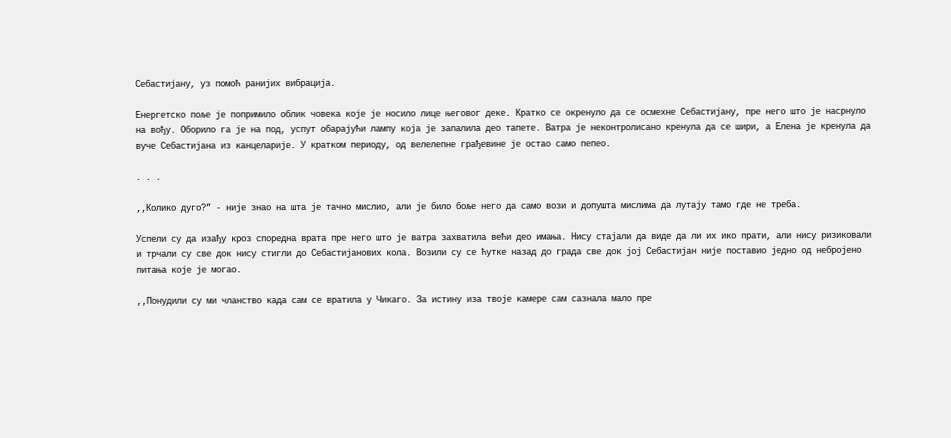Себастијану, уз помоћ ранијих вибрација.

Енергетско поље је попримило облик човека које је носило лице његовог деке. Кратко се окренуло да се осмехне Себастијану, пре него што је насрнуло на вођу. Оборило га је на под, успут обарајући лампу која је запалила део тапете. Ватра је неконтролисано кренула да се шири, а Елена је кренула да вуче Себастијана из канцеларије. У кратком периоду, од велелепне грађевине је остао само пепео.

. . .

‚‚Колико дуго?” - није знао на шта је тачно мислио, али је било боље него да само вози и допушта мислима да лутају тамо где не треба.

Успели су да изађу кроз споредна врата пре него што је ватра захватила већи део имања. Нису стајали да виде да ли их ико прати, али нису ризиковали и трчали су све док нису стигли до Себастијанових кола. Возили су се ћутке назад до града све док јој Себастијан није поставио једно од небројено питања које је могао.

‚‚Понудили су ми чланство када сам се вратила у Чикаго. За истину иза твоје камере сам сазнала мало пре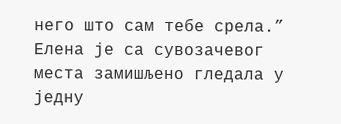него што сам тебе срела.” Елена је са сувозачевог места замишљено гледала у једну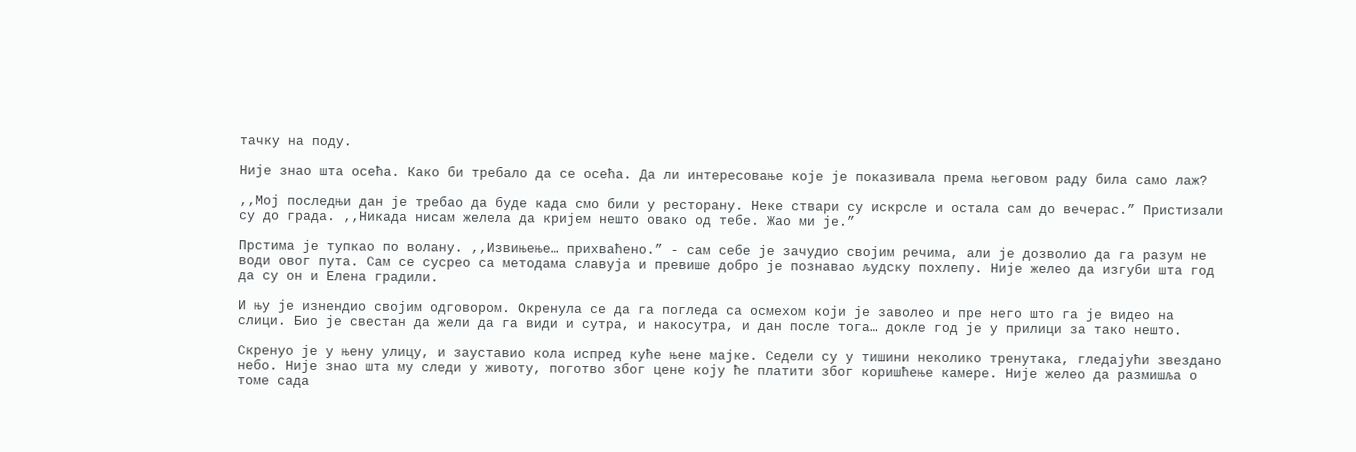тачку на поду.

Није знао шта осећа. Како би требало да се осећа. Да ли интересовање које је показивала према његовом раду била само лаж?

‚‚Мој последњи дан је требао да буде када смо били у ресторану. Неке ствари су искрсле и остала сам до вечерас.” Пристизали су до града. ‚‚Никада нисам желела да кријем нешто овако од тебе. Жао ми је.”

Прстима је тупкао по волану. ‚‚Извињење… прихваћено.” - сам себе је зачудио својим речима, али је дозволио да га разум не води овог пута. Сам се сусрео са методама славуја и превише добро је познавао људску похлепу. Није желео да изгуби шта год да су он и Елена градили.

И њу је изнендио својим одговором. Окренула се да га погледа са осмехом који је заволео и пре него што га је видео на слици. Био је свестан да жели да га види и сутра, и накосутра, и дан после тога… докле год је у прилици за тако нешто.

Скренуо је у њену улицу, и зауставио кола испред куће њене мајке. Седели су у тишини неколико тренутака, гледајући звездано небо. Није знао шта му следи у животу, поготво због цене коју ће платити због коришћење камере. Није желео да размишља о томе сада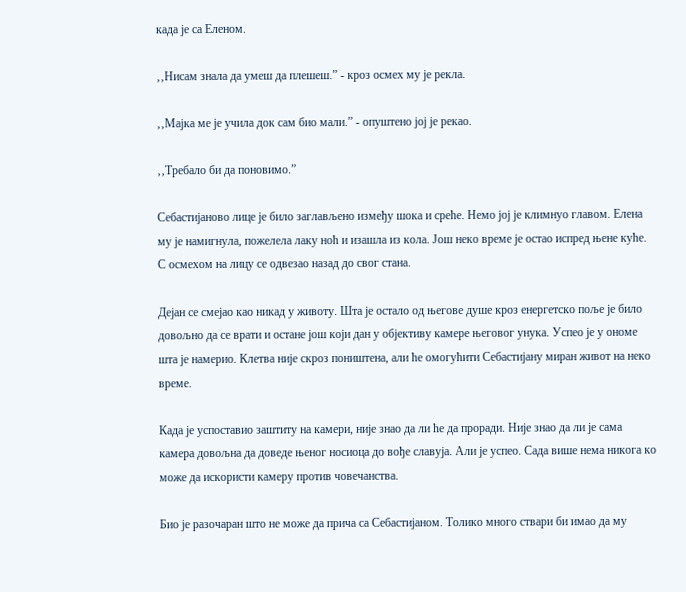када је са Еленом.

‚‚Нисам знала да умеш да плешеш.” - кроз осмех му је рекла.

‚‚Мајка ме је учила док сам био мали.” - опуштено јој је рекао.

‚‚Требало би да поновимо.”

Себастијаново лице је било заглављено између шока и среће. Немо јој је климнуо главом. Елена му је намигнула, пожелела лаку ноћ и изашла из кола. Још неко време је остао испред њене куће. С осмехом на лицу се одвезао назад до свог стана.

Дејан се смејао као никад у животу. Шта је остало од његове душе кроз енергетско поље је било довољно да се врати и остане још који дан у објективу камере његовог унука. Успео је у ономе шта је намерио. Клетва није скроз поништена, али ће омогућити Себастијану миран живот на неко време.

Када је успоставио заштиту на камери, није знао да ли ће да проради. Није знао да ли је сама камера довољна да доведе њеног носиоца до вође славуја. Али је успео. Сада више нема никога ко може да искористи камеру против човечанства.

Био је разочаран што не може да прича са Себастијаном. Толико много ствари би имао да му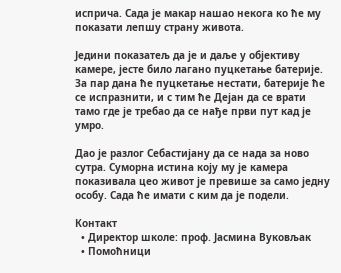исприча. Сада је макар нашао некога ко ће му показати лепшу страну живота.

Једини показатељ да је и даље у објективу камере, јесте било лагано пуцкетање батерије. За пар дана ће пуцкетање нестати, батерије ће се испразнити, и с тим ће Дејан да се врати тамо где је требао да се нађе први пут кад је умро.

Дао је разлог Себастијану да се нада за ново сутра. Суморна истина коју му је камера показивала цео живот је превише за само једну особу. Сада ће имати с ким да је подели.

Контакт
  • Директор школе: проф. Јасмина Вуковљак
  • Помоћници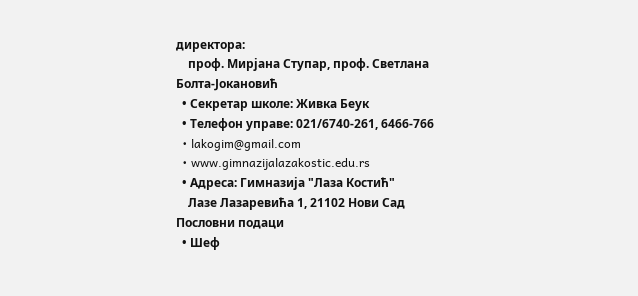директора:
    проф. Мирјана Ступар, проф. Светлана Болта-Јокановић
  • Секретар школе: Живка Беук
  • Телефон управе: 021/6740-261, 6466-766
  • lakogim@gmail.com
  • www.gimnazijalazakostic.edu.rs
  • Адреса: Гимназија "Лаза Костић"
    Лазе Лазаревића 1, 21102 Нови Сад
Пословни подаци
  • Шеф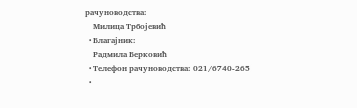рачуноводства:
    Милица Трбојевић
  • Благајник:
    Радмила Берковић
  • Телефон рачуноводства: 021/6740-265
  •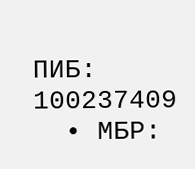ПИБ: 100237409
  • МБР: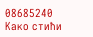08685240
Како стићи